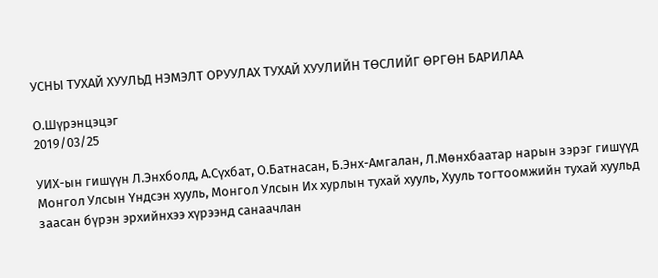УСНЫ ТУХАЙ ХУУЛЬД НЭМЭЛТ ОРУУЛАХ ТУХАЙ ХУУЛИЙН ТӨСЛИЙГ ӨРГӨН БАРИЛАА

О.Шүрэнцэцэг
2019/03/25

УИХ-ын гишүүн Л.Энхболд, А.Сүхбат, О.Батнасан, Б.Энх-Амгалан, Л.Мөнхбаатар нарын зэрэг гишүүд Монгол Улсын Үндсэн хууль, Монгол Улсын Их хурлын тухай хууль, Хууль тогтоомжийн тухай хуульд заасан бүрэн эрхийнхээ хүрээнд санаачлан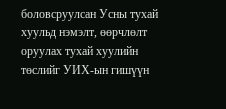боловсруулсан Усны тухай хуульд нэмэлт, өөрчлөлт оруулах тухай хуулийн төслийг УИХ-ын гишүүн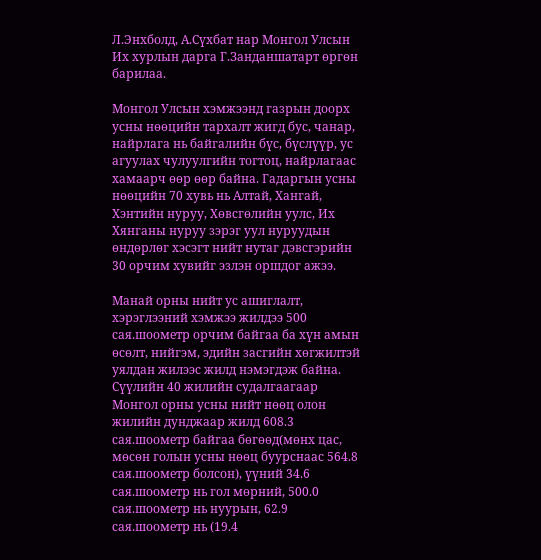Л.Энхболд, А.Сүхбат нар Монгол Улсын Их хурлын дарга Г.Занданшатарт өргөн барилаа.

Монгол Улсын хэмжээнд газрын доорх усны нөөцийн тархалт жигд бус, чанар, найрлага нь байгалийн бүс, бүслүүр, ус агуулах чулуулгийн тогтоц, найрлагаас хамаарч өөр өөр байна. Гадаргын усны нөөцийн 70 хувь нь Алтай, Хангай, Хэнтийн нуруу, Хөвсгөлийн уулс, Их Хянганы нуруу зэрэг уул нуруудын өндөрлөг хэсэгт нийт нутаг дэвсгэрийн 30 орчим хувийг эзлэн оршдог ажээ.

Манай орны нийт ус ашиглалт, хэрэглээний хэмжээ жилдээ 500 сая.шоометр орчим байгаа ба хүн амын өсөлт, нийгэм, эдийн засгийн хөгжилтэй уялдан жилээс жилд нэмэгдэж байна. Сүүлийн 40 жилийн судалгаагаар Монгол орны усны нийт нөөц олон жилийн дунджаар жилд 608.3 сая.шоометр байгаа бөгөөд(мөнх цас, мөсөн голын усны нөөц буурснаас 564.8 сая.шоометр болсон), үүний 34.6 сая.шоометр нь гол мөрний, 500.0 сая.шоометр нь нуурын, 62.9 сая.шоометр нь (19.4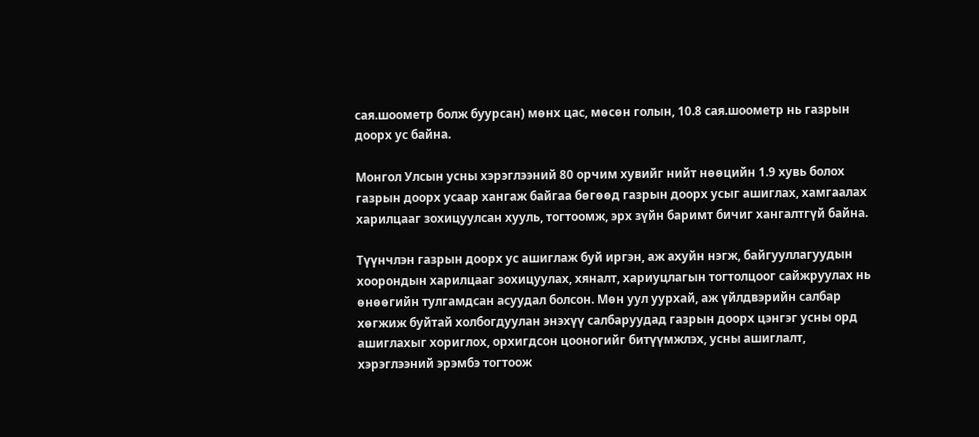сая.шоометр болж буурсан) мөнх цас, мөсөн голын, 10.8 сая.шоометр нь газрын доорх ус байна.

Монгол Улсын усны хэрэглээний 80 орчим хувийг нийт нөөцийн 1.9 хувь болох газрын доорх усаар хангаж байгаа бөгөөд газрын доорх усыг ашиглах, хамгаалах харилцааг зохицуулсан хууль, тогтоомж, эрх зүйн баримт бичиг хангалтгүй байна.

Түүнчлэн газрын доорх ус ашиглаж буй иргэн, аж ахуйн нэгж, байгууллагуудын хоорондын харилцааг зохицуулах, хяналт, хариуцлагын тогтолцоог сайжруулах нь өнөөгийн тулгамдсан асуудал болсон. Мөн уул уурхай, аж үйлдвэрийн салбар хөгжиж буйтай холбогдуулан энэхүү салбаруудад газрын доорх цэнгэг усны орд ашиглахыг хориглох, орхигдсон цооногийг битүүмжлэх, усны ашиглалт, хэрэглээний эрэмбэ тогтоож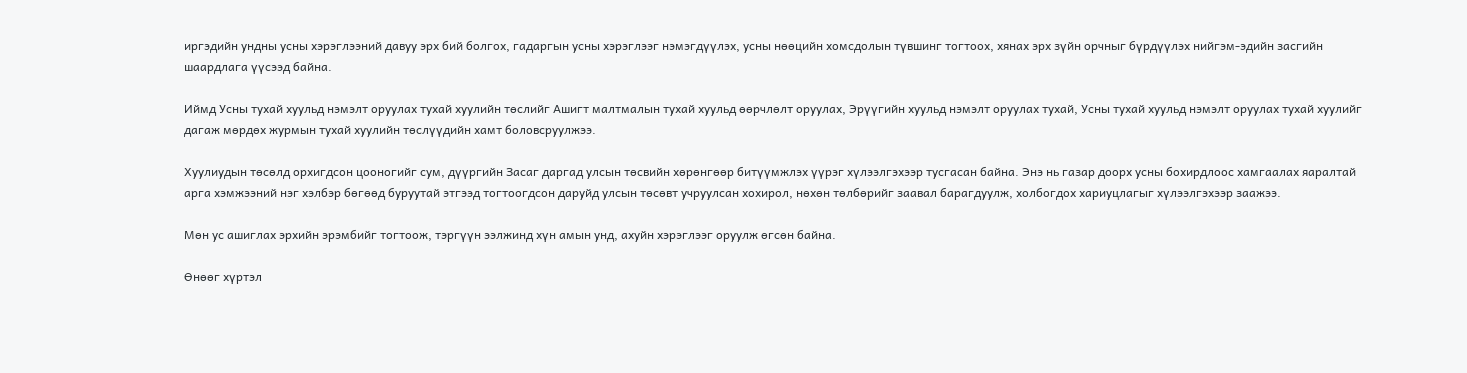иргэдийн ундны усны хэрэглээний давуу эрх бий болгох, гадаргын усны хэрэглээг нэмэгдүүлэх, усны нөөцийн хомсдолын түвшинг тогтоох, хянах эрх зүйн орчныг бүрдүүлэх нийгэм-эдийн засгийн шаардлага үүсээд байна.

Иймд Усны тухай хуульд нэмэлт оруулах тухай хуулийн төслийг Ашигт малтмалын тухай хуульд өөрчлөлт оруулах, Эрүүгийн хуульд нэмэлт оруулах тухай, Усны тухай хуульд нэмэлт оруулах тухай хуулийг дагаж мөрдөх журмын тухай хуулийн төслүүдийн хамт боловсруулжээ.

Хуулиудын төсөлд орхигдсон цооногийг сум, дүүргийн Засаг даргад улсын төсвийн хөрөнгөөр битүүмжлэх үүрэг хүлээлгэхээр тусгасан байна. Энэ нь газар доорх усны бохирдлоос хамгаалах яаралтай арга хэмжээний нэг хэлбэр бөгөөд буруутай этгээд тогтоогдсон даруйд улсын төсөвт учруулсан хохирол, нөхөн төлбөрийг заавал барагдуулж, холбогдох хариуцлагыг хүлээлгэхээр заажээ.

Мөн ус ашиглах эрхийн эрэмбийг тогтоож, тэргүүн ээлжинд хүн амын унд, ахуйн хэрэглээг оруулж өгсөн байна.

Өнөөг хүртэл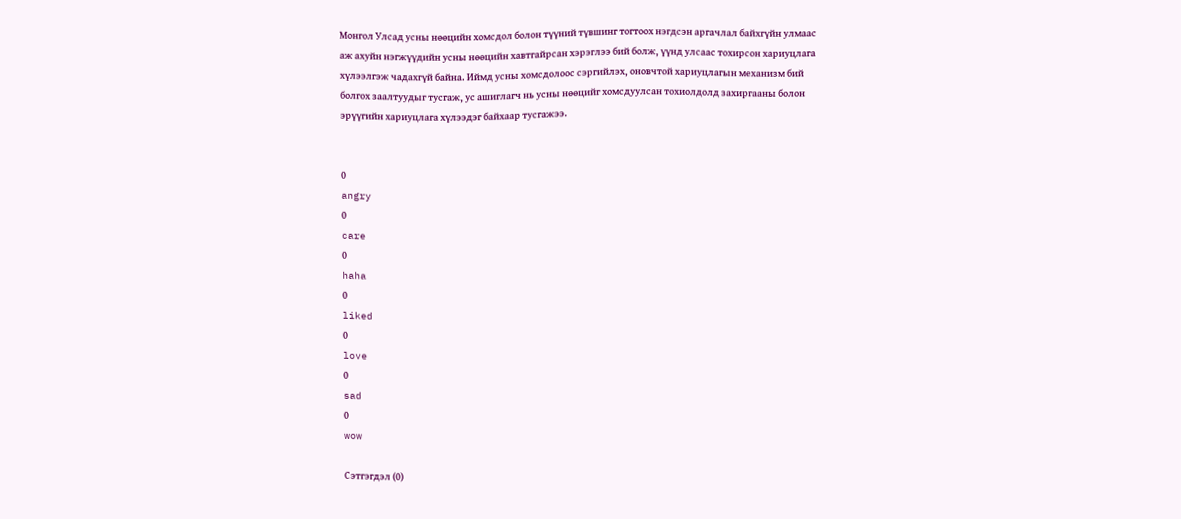Монгол Улсад усны нөөцийн хомсдол болон түүний түвшинг тогтоох нэгдсэн аргачлал байхгүйн улмаас аж ахуйн нэгжүүдийн усны нөөцийн хавтгайрсан хэрэглээ бий болж, үүнд улсаас тохирсон хариуцлага хүлээлгэж чадахгүй байна. Иймд усны хомсдолоос сэргийлэх, оновчтой хариуцлагын механизм бий болгох заалтуудыг тусгаж, ус ашиглагч нь усны нөөцийг хомсдуулсан тохиолдолд захиргааны болон эрүүгийн хариуцлага хүлээдэг байхаар тусгажээ.


0
angry
0
care
0
haha
0
liked
0
love
0
sad
0
wow

Сэтгэгдэл (0)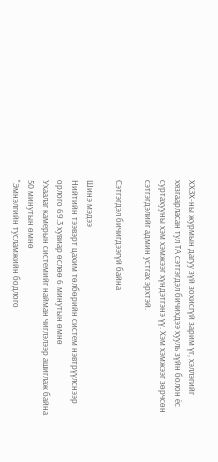ХХЗХ-ны журмын дагуу зүй зохисгүй зарим үг, хэллэгийг хязгаарласан тул ТА сэтгэгдэл бичихдээ хууль зүйн болон ёс суртахууны хэм хэмжээг хүндэтгэнэ үү. Хэм хэмжээг зөрчсөн сэтгэгдэлийг админ устгах эрхтэй.

Сэтгэгдэл бичигдээгүй байна

Шинэ мэдээ
Нийтийн тээвэрт цахим төлбөрийн систем нэвтрүүлснээр орлого 69.3 хувиар өслөө 6 минутын өмнө
Ухаалаг камерын системийг найман чиглэлээр ашиглаж байна 50 минутын өмнө
"Эмнэлгийн тусламжийн бодлого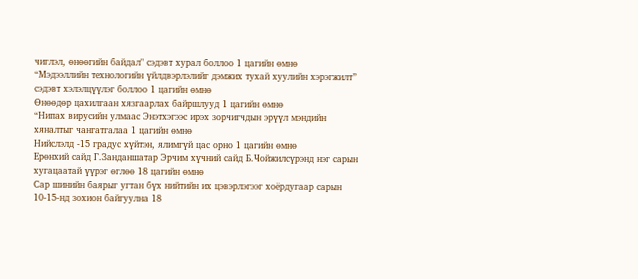чиглэл, өнөөгийн байдал" сэдэвт хурал боллоо 1 цагийн өмнө
“Мэдээллийн технологийн үйлдвэрлэлийг дэмжих тухай хуулийн хэрэгжилт” сэдэвт хэлэлцүүлэг боллоо 1 цагийн өмнө
Өнөөдөр цахилгаан хязгаарлах байршлууд 1 цагийн өмнө
“Нипах вирусийн улмаас Энэтхэгээс ирэх зорчигчдын эрүүл мэндийн хяналтыг чангатгалаа 1 цагийн өмнө
Нийслэлд -15 градус хүйтэн, ялимгүй цас орно 1 цагийн өмнө
Ерөнхий сайд Г.Занданшатар Эрчим хүчний сайд Б.Чойжилсүрэнд нэг сарын хугацаатай үүрэг өглөө 18 цагийн өмнө
Сар шинийн баярыг угтан бүх нийтийн их цэвэрлэгээг хоёрдугаар сарын 10-15-нд зохион байгуулна 18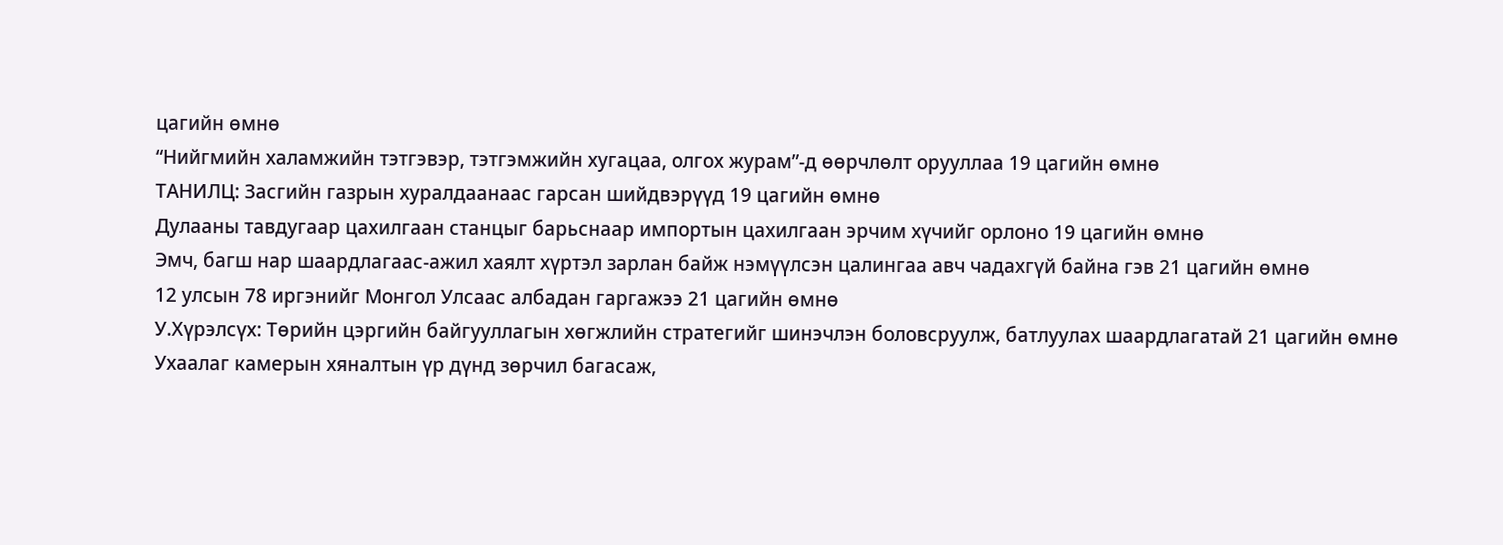цагийн өмнө
“Нийгмийн халамжийн тэтгэвэр, тэтгэмжийн хугацаа, олгох журам”-д өөрчлөлт орууллаа 19 цагийн өмнө
ТАНИЛЦ: Засгийн газрын хуралдаанаас гарсан шийдвэрүүд 19 цагийн өмнө
Дулааны тавдугаар цахилгаан станцыг барьснаар импортын цахилгаан эрчим хүчийг орлоно 19 цагийн өмнө
Эмч, багш нар шаардлагаас-ажил хаялт хүртэл зарлан байж нэмүүлсэн цалингаа авч чадахгүй байна гэв 21 цагийн өмнө
12 улсын 78 иргэнийг Монгол Улсаас албадан гаргажээ 21 цагийн өмнө
У.Хүрэлсүх: Төрийн цэргийн байгууллагын хөгжлийн стратегийг шинэчлэн боловсруулж, батлуулах шаардлагатай 21 цагийн өмнө
Ухаалаг камерын хяналтын үр дүнд зөрчил багасаж,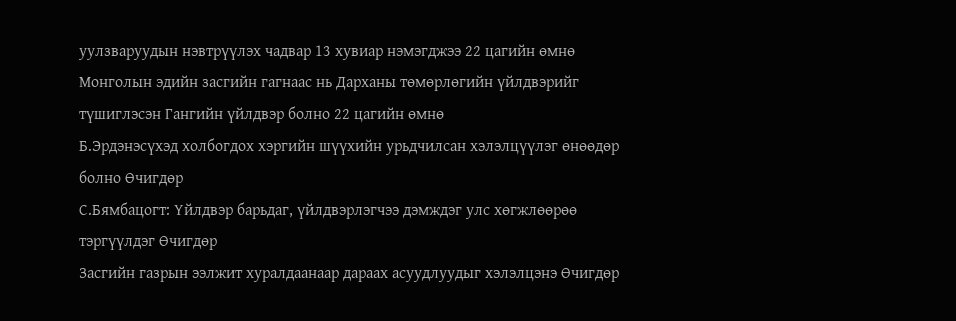уулзваруудын нэвтрүүлэх чадвар 13 хувиар нэмэгджээ 22 цагийн өмнө
Монголын эдийн засгийн гагнаас нь Дарханы төмөрлөгийн үйлдвэрийг түшиглэсэн Гангийн үйлдвэр болно 22 цагийн өмнө
Б.Эрдэнэсүхэд холбогдох хэргийн шүүхийн урьдчилсан хэлэлцүүлэг өнөөдөр болно Өчигдөр
С.Бямбацогт: Үйлдвэр барьдаг, үйлдвэрлэгчээ дэмждэг улс хөгжлөөрөө тэргүүлдэг Өчигдөр
Засгийн газрын ээлжит хуралдаанаар дараах асуудлуудыг хэлэлцэнэ Өчигдөр